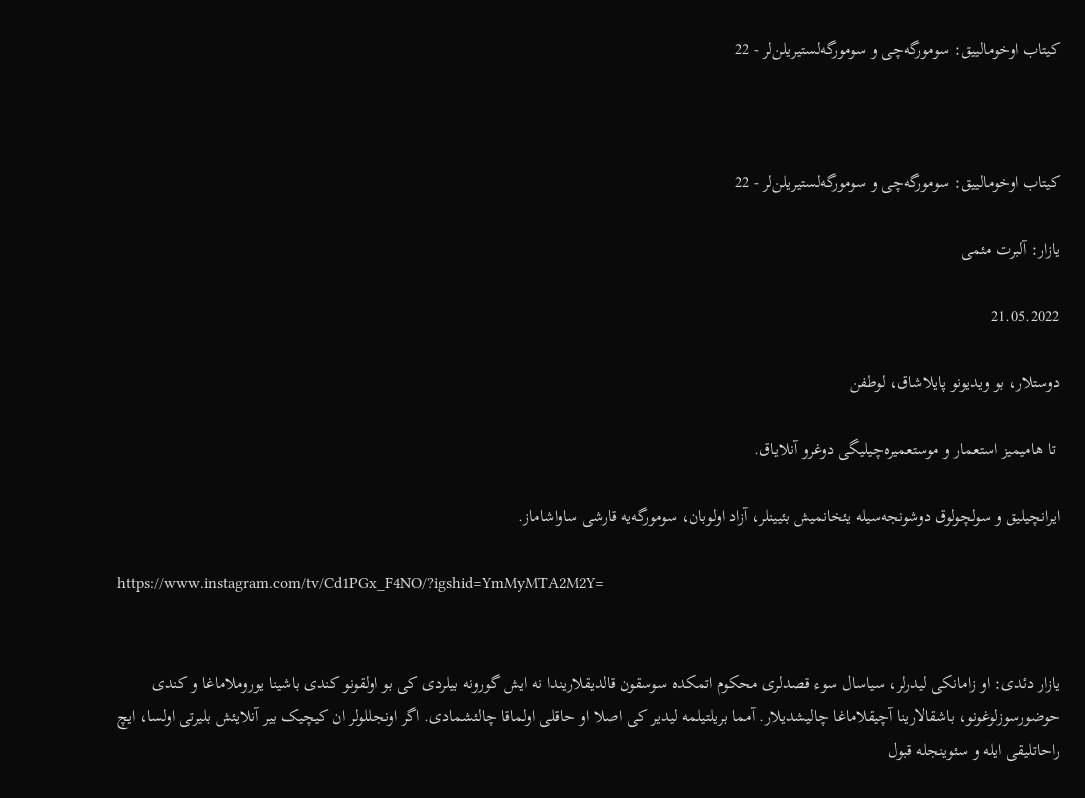کیتاب اوخومالییق: سومورگه‌چی و سومورگه‌لستیریلن‌لر - 22



کیتاب اوخومالییق: سومورگه‌چی و سومورگه‌لستیریلن‌لر - 22

یازار: آلبرت مئمی

21.05.2022

دوستلار، بو‌ ویدیونو‌ پایلاشاق، لوطفن

 تا هامیمیز استعمار و موستعمیره‌‌چیلیگی‌ دوغرو‌ آنلایاق.

ایرانچیلیق‌ و سولچولوق دوشونجه‌سیله یئخانمیش‌ بئیینلر، آزاد اولوبان، سومورگه‌یه قارشی ساواشاماز.

https://www.instagram.com/tv/Cd1PGx_F4NO/?igshid=YmMyMTA2M2Y=


یازار دئدی: او زامانکی لیدرلر، سیاسال سوء قصدلری محکوم اتمکده سوسقون قالدیقلاریندا نه ایش گورونه بیلردی کی بو اولقونو کندی باشینا یوروملاماغا و کندی حوضورسوزلوغونو، باشقالارینا آچیقلاماغا چالیشدیلار. آمما بریلتیلمه لیدیر کی اصلا او حاقلی اولماقا چالئشمادی. اگر اونجللولر ان کیچیک بیر آنلایئش بلیرتی اولسا، ایچ راحاتلیقی ایله و سئوینجله قبول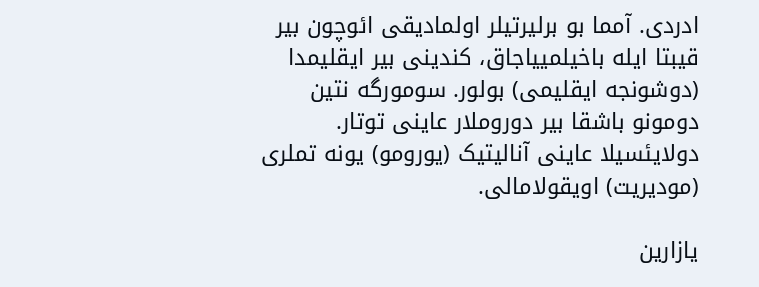ادردی. آمما بو برلیرتیلر اولمادیقی ائوچون بیر قیبتا ایله باخیلمییاجاق، کندینی بیر ایقلیمدا (دوشونجه ایقلیمی) بولور. سومورگه نتین دومونو باشقا بیر دوروملار عاینی توتار. دولایئسیلا عاینی آنالیتیک (یورومو) یونه تملری (مودیریت) اویقولامالی.

یازارین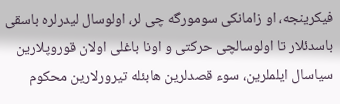فیکرینجه، او زامانکی سومورگه چی لر، اولوسال لیدرلره باسقی باسدئلار تا اولوسالچی حرکتی و اونا باغلی اولان قوروپلارین سیاسال ایلملرین، سوء قصدلرین هابئله تیرورلارین محکوم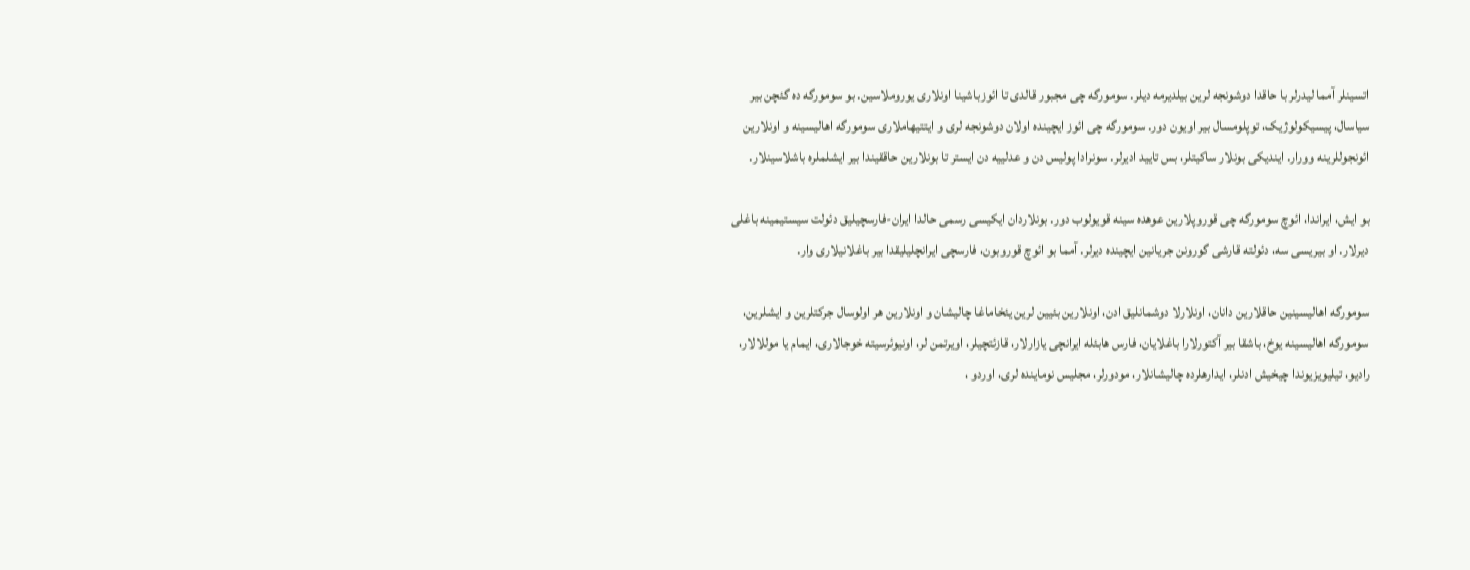اتسینلر آمما لیدرلر با حاقدا دوشونجه لرین بیلدیرمه دیلر. سومورگه چی مجبور قالدی تا ائوزباشینا اونلاری یوروملاسین. بو سومورگه ده گئچن بیر سیاسال، پیسیکولوژیک، توپلومسال بیر اویون دور. سومورگه چی ائوز ایچینده اولان دوشونجه لری و ایتتیهاملاری سومورگه اهالیسینه و اونلارین ائونجوللرینه وورار. ایندیکی بونلار ساکیتلر، بس تایید ادیرلر. سونرادا پولیس دن و عدلییه دن ایستر تا بونلارین حاققیندا بیر ایشلملره باشلاسینلار.

بو ایش، ایراندا، ائوچ سومورگه چی قوروپلارین عوهده سینه قویولوب دور. بونلاردان ایکیسی رسمی حالدا ایران-فارسچیلیق دئولت سیستیمینه باغلی دیرلار. او بیریسی سه، دئولته قارشی گورونن جریانین ایچینده دیرلر. آمما بو ائوچ قوروبون، فارسچی ایرانچلیلیقدا بیر باغلانیلاری وار.

سومورگه اهالیسینین حاقلارین دانان، اونلارلا دوشمانلیق ادن، اونلارین بئیین لرین یئخاماغا چالیشان و اونلارین هر اولوسال جرکتلرین و ایشلرین، سومورگه اهالیسینه یوخ، باشقا بیر آکتورلارا باغلایان، فارس هابئله ایرانچی یازارلار، قازئتچیلر، اویرتمن لر، اونیوئرسیته خوجالاری، ایمام یا موللالار، رادیو، تیلیویزیوندا چیخیش ادنلر، ایدارهلرده چالیشانلار، مودورلر، مجلیس نوماینده لری، اوردو ،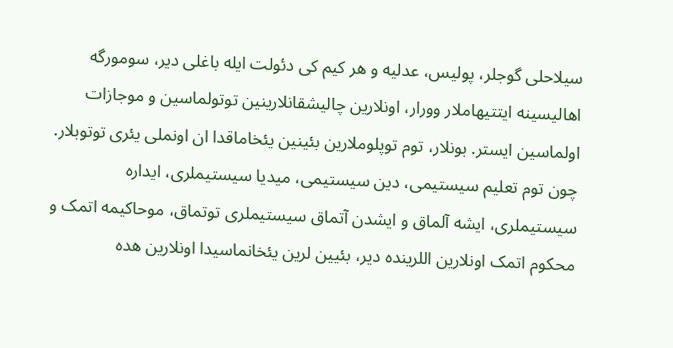سیلاحلی گوجلر، پولیس، عدلیه و هر کیم کی دئولت ایله باغلی دیر، سومورگه اهالیسینه ایتتیهاملار وورار، اونلارین چالیشقانلارینین توتولماسین و موجازات اولماسین ایستر. بونلار، توم توپلوملارین بئینین یئخاماقدا ان اونملی یئری توتوبلار. چون توم تعلیم سیستیمی، دین سیستیمی، میدیا سیستیملری، ایداره سیستیملری، ایشه آلماق و ایشدن آتماق سیستیملری توتماق، موحاکیمه اتمک و محکوم اتمک اونلارین اللرینده دیر، بئیین لرین یئخانماسیدا اونلارین هده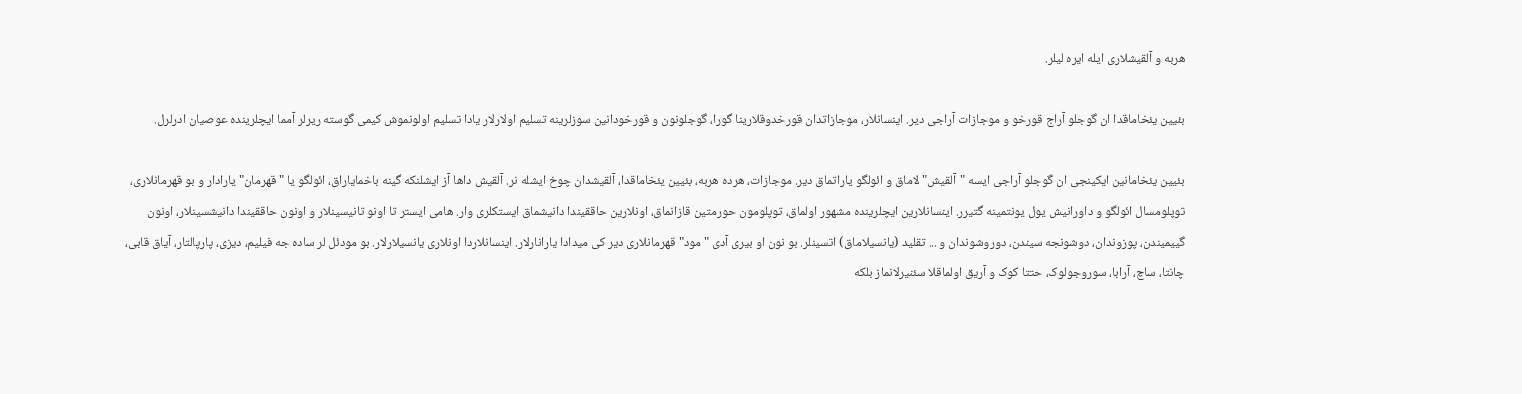هربه و آلقیشلاری ایله ایره لیلر.

بئیین یئخاماقدا ان گوجلو آراج قورخو و موجازات آراجی دیر. اینسانلار، موجازاتدان قورخدوقلارینا گورا، گوجلونون و قورخودانین سوزلرینه تسلیم اولارلار یادا تسلیم اولونموش کیمی گوسته ریرلر آمما ایچلرینده عوصیان ادرلرل.

بئیین یئخامانین ایکینجی ان گوجلو آراجی ایسه "آلقیش"لاماق و ائولگو یاراتماق دیر. موجازات، هرده هربه، بئیین یئخاماقدا، آلقیشدان چوخ ایشله نر. آلقیش داها آز ایشلنکه گینه باخمایاراق، ائولگو یا "قهرمان" یارادار و بو قهرمانلاری، توپلومسال ائولگو و داورانیش یول یونتمینه گتیرر. اینسانلارین ایچلرینده مشهور اولماق، توپلومون حورمتین قازانماق، اونلارین حاققیندا دانیشماق ایستکلری وار. هامی ایستر تا اونو تانیسینلار و اونون حاققیندا دانیشسینلار، اونون گییمیندن، پوزوندان، دوشونجه سیندن، دوروشوندان و ... تقلید (یانسیلاماق) اتسینلر. بو نون او بیری آدی "مود" قهرمانلاری دیر کی میدادا یارانارلار. اینسانلاردا اونلاری یانسیلارلار. بو مودئل لر ساده جه فیلیم، دیزی، پارپالتار، آیاق قابی، چانتا، ساچ، آرابا، سوروجولوک، حتتا کوک و آریق اولماقلا سئنیرلانماز بلکه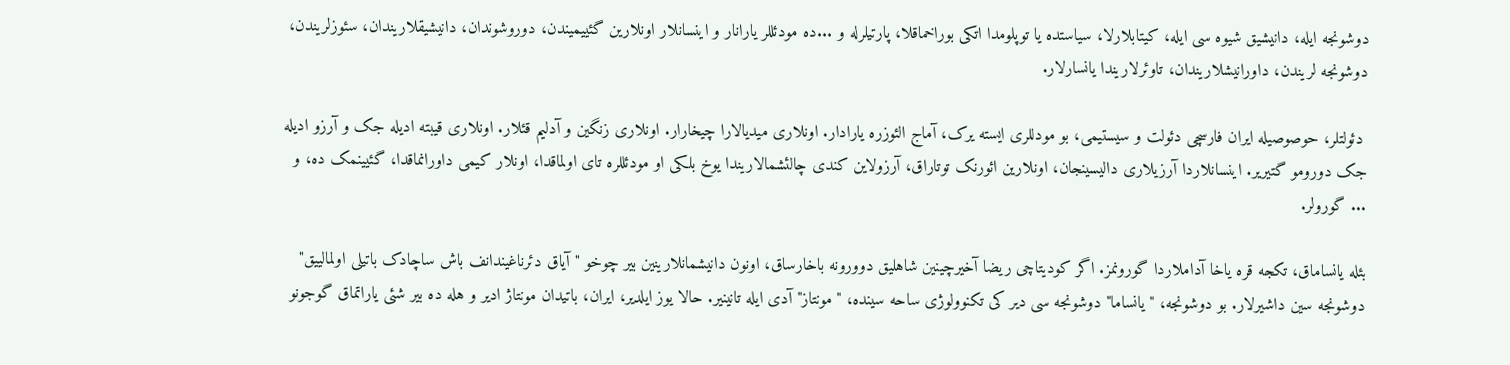دوشونجه ایله، دانیشیق شیوه سی ایله، کیتابلارلا، سیاستده یا توپلومدا اتکی بوراخماقلا، پارتیلرله و ...ده مودئللر یارانار و اینسانلار اونلارین گئییمیندن، دوروشوندان، دانیشیقلاریندان، سئوزلریندن، دوشونجه لریندن، داورانیشلاریندان، تاوئرلاریندا یانسارلار.

 دئولتلر، حوصوصیله ایران فارسچی دئولت و سیستیمی، بو مودللری ایسته یرک، آماج الئوزره یارادار. اونلاری میدیالارا چیخارار. اونلاری زنگین و آدلیم قئلار. اونلاری قیبته ادیله جک و آرزو ادیله جک دورومو گتیریر. اینسانلاردا آرزیلاری دالیسینجان، اونلارین ائورنک توتاراق، آرزولاین کندی چالئشمالاریندا یوخ بلکی او مودئللره تای اولماقدا، اونلار کیمی داورانماقدا، گئیینمک ده، و ... گورولر.

بئله یانساماق، تکجه قره یاخا آداملاردا گورونمز. اگر کودیتاچی ریضا آخیرچینین شاهلیق دوورونه باخارساق، اونون دانیشمانلارینین بیر چوخو "آیاق دئرناغیندانف باش ساچادک باتیلی اولمالییق" دوشونجه سین داشیرلار. بو دوشونجه، "یانساما" دوشونجه سی دیر کی تکنوولوژی ساحه سینده، "مونتاز" آدی ایله تانینیر. حالا یوز ایلدیر، ایران، باتیدان مونتاژ ادیر و هله ده بیر شئی یاراتماق گوجونو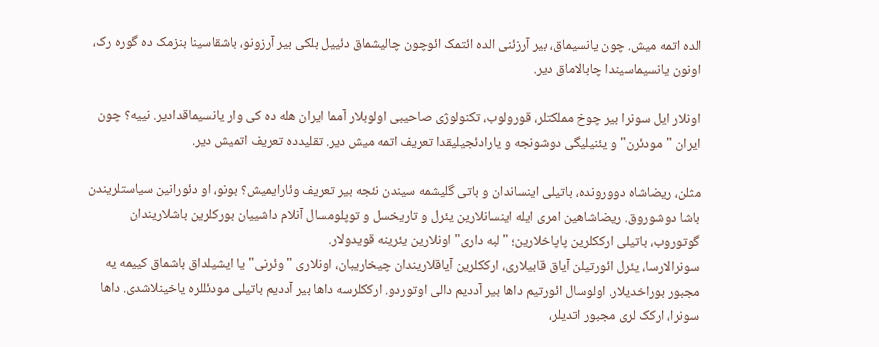الده اتمه میش. چون یانسیماق، بیر آرزئنی الده ائتمک ائوچون چالیشماق دئییل بلکی بیر آرزونو، باشقاسینا بنزمک ده گوره رک، اونون یانسیماسیندا چابالاماق دیر.

اونلار ایل سونرا بیر چوخ مملکتلر، قورولوب، تکنولوژی صاحیبی اولوبلار آمما ایران هله ده کی وار یانسیماقدادیر. نییه؟ چون ایران "مودئرن" و یئنیلیگی دوشونجه و یارادئجیلیقدا تعریف اتمه میش دیر. تقلیدده تعریف اتمیش دیر.

مثلن، ریضاشاه دوورونده، باتیلی اینساندان و باتی گلیشمه سیندن نئجه بیر تعریف وئارایمیش؟ بونو، او دئورانین سیاستلریندن باشا دوشوروق. ریضاشاهین امری ایله اینسانلارین یئرل و تاریخسل و توپلومسال آنلام داشییان بورکلرین باشلاریندان گوتوروب، باتیلی ارککلرین پاپاخلارین؛ "لبه داری" اونلارین یئرینه قویدولار.
سونرالارسا، یئرل ائورتیلن آیاق قابیلاری، ارککلرین آیاقلاریندان چیخاریبان، اونلاری "وئرنی" یا ایشیلداق باشماق کییمه یه مجبور بوراخدیلار. اولوسال ائورتیم داها بیر آددیم دالی اوتوردو. ارککلرسه داها بیر آددیم باتیلی مودئللره یاخینلاشدی. داها سونرا، ارکک لری مجبور اتدیلر،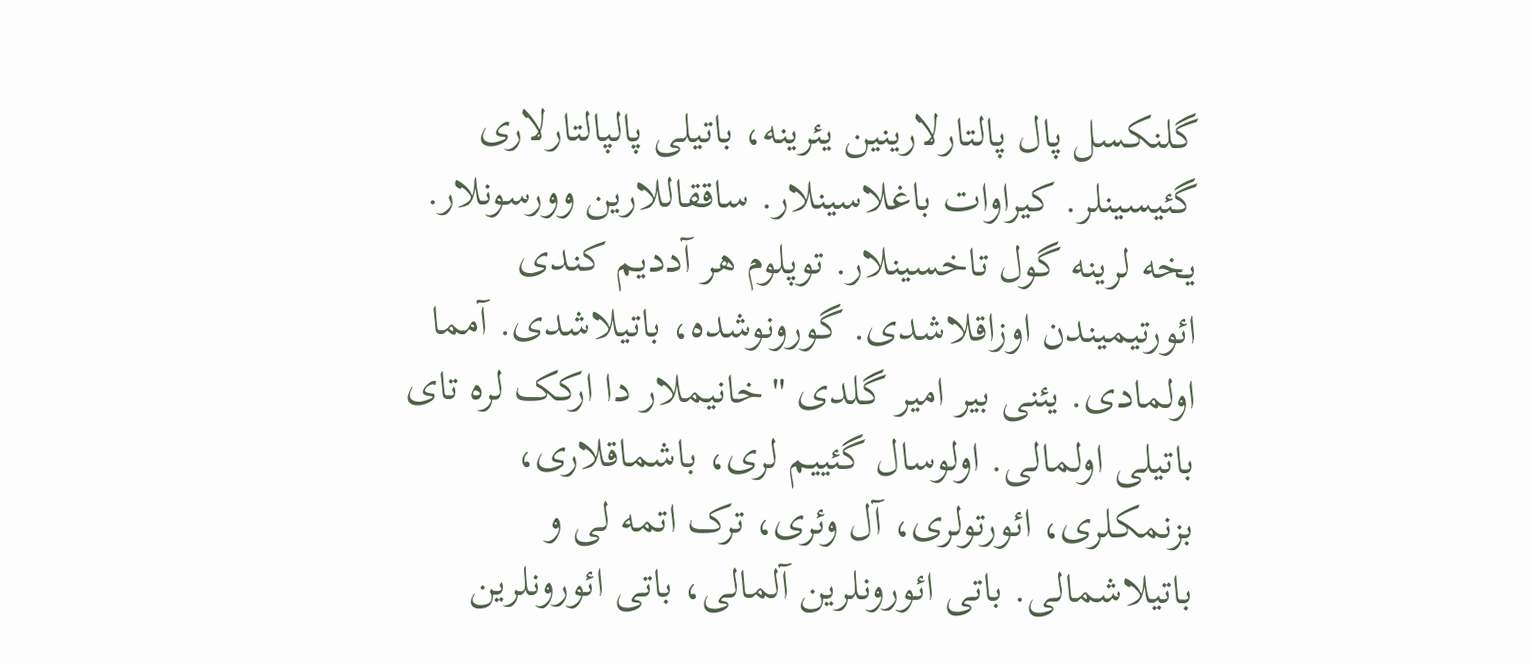گلنکسل پال پالتارلارینین یئرینه، باتیلی پالپالتارلاری گئیسینلر. کیراوات باغلاسینلار. ساققاللارین وورسونلار. یخه لرینه گول تاخسینلار. توپلوم هر آددیم کندی ائورتیمیندن اوزاقلاشدی. گورونوشده، باتیلاشدی. آمما اولمادی. یئنی بیر امیر گلدی "خانیملار دا ارکک لره تای باتیلی اولمالی. اولوسال گئییم لری، باشماقلاری، بزنمکلری، ائورتولری، آل وئری، ترک اتمه لی و باتیلاشمالی. باتی ائورونلرین آلمالی، باتی ائورونلرین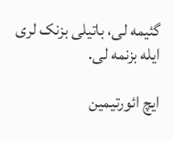گئیمه لی، باتیلی بزنک لری ایله بزنمه لی.

ایچ ائورتیمین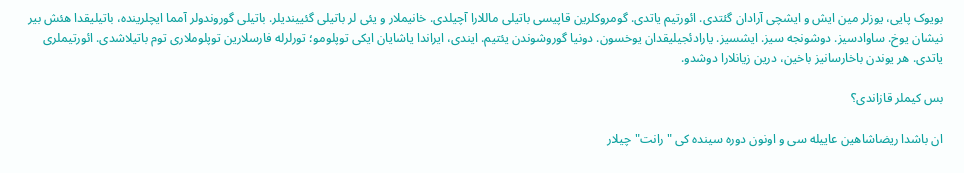بویوک پایی، یوزلر مین ایش و ایشچی آرادان گئتدی. ائورتیم یاتدی. گومروکلرین قاپیسی باتیلی ماللارا آچیلدی. خانیملار و یئی لر باتیلی گئییندیلر. باتیلی گوروندولر آمما ایچلرینده، باتیلیقدا هئش بیر نیشان یوخ. ساوادسیز. دوشونجه سیز. ایشسیز. یارادئجیلیقدان یوخسون. دونیا گوروشوندن یئتیم. ایندی، ایراندا یاشایان ایکی توپلومو؛ تورلرله فارسلارین توپلوملاری توم باتیلاشدی. ائورتیملری یاتدی. هر یوندن باخارسانیز باخین، درین زیانلارا دوشدو.

بس کیملر قازاندی؟

ان باشدا ریضاشاهین عاییله سی و اونون دوره سینده کی "رانت"چیلار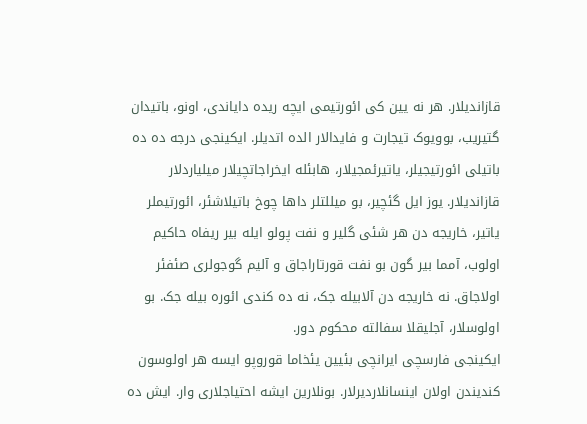قازاندیلار. هر نه یین کی ائورتیمی ایچه ریده دایاندی، اونو، باتیدان گتیریب، بوویوک تیجارت و فایدالار الده اتدیلر. ایکینجی درجه ده ده باتیلی ائورتیجیلر، یاتیرئمجیلار، هابئله ایخراجاتچیلار میلیاردلار قازاندیلار. یوز ایل گئچیر، بو میللتلر داها چوخ باتیلاشئر، ائورتیملر یاتیر، خاریجه دن هر شئی گلیر و نفت پولو ایله بیر ریفاه حاکیم اولوب، آمما بیر گون بو نفت قورتاراجاق و آلیم گوجولری صئفئر اولاجاق. نه خاریجه دن آلابیله جک، نه ده کندی ائوره بیله جک. بو اولوسلار، آجلیقلا سفالته محکوم دور.
ایکینجی فارسچی ایرانچی بئیین یئخاما قوروپو ایسه هر اولوسون کندیندن اولان اینسانلاردیرلار. بونلارین ایشه احتیاجلاری وار. ایش ده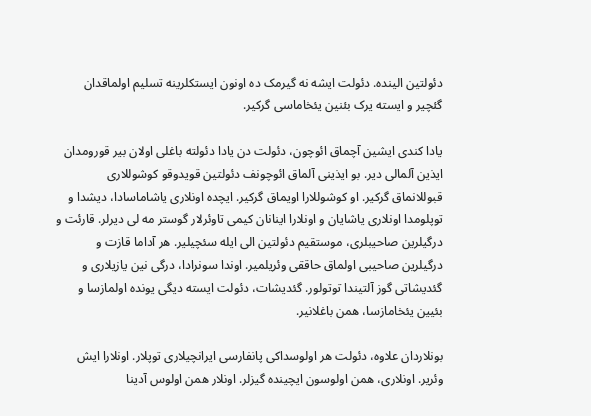دئولتین الینده. دئولت ایشه نه گیرمک ده اونون ایستکلرینه تسلیم اولماقدان گئچیر و ایسته یرک بئنین یئخاماسی گرکیر.

یادا کندی ایشین آچماق ائوچون، دئولت دن یادا دئولته باغلی اولان بیر قورومدان ایذین آلمالی دیر. بو ایذینی آلماق ائوچونف دئولتین قویدوقو کوشوللاری قبوللانماق گرکیر. او کوشوللارا اویماق گرکیر. ایچده اونلاری یاشاماسادا، دیشدا و توپلومدا اونلاری یاشایان و اونلارا اینانان کیمی تاوئرلار گوستر مه لی دیرلر. قارئت و درگیلرین صاحیبلری، موستقیم دئولتین الی ایله سئچیلیر. هر آداما قازت و درگیلرین صاحیبی اولماق حاققی وئریلمیر. اوندا سونرادا، درگی نین یازیلاری و گئدیشاتی گوز آلتیندا توتولور. گئدیشات، دئولت ایسته دیگی یونده اولمازسا و بئیین یئخامازسا، همن باغلانیر.

بونلاردان علاوه، دئولت هر اولوسداکی پانفارسی ایرانچیلاری توپلار. اونلارا ایش وئریر. اونلاری، همن اولوسون ایچینده گیزلر. اونلار همن اولوس آدینا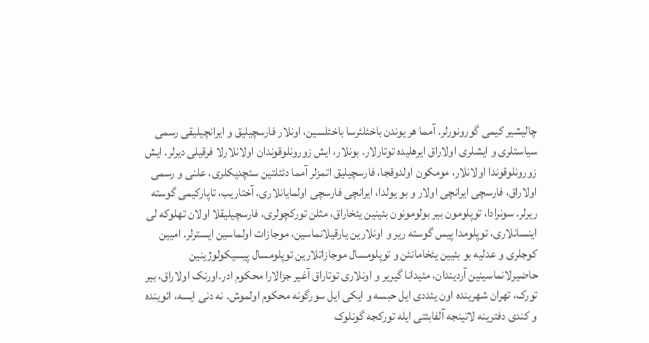چالیشیر کیمی گورونورلر. آمما هر یوندن باخئلئرسا باخئلسین، اونلار فارسچیلیق و ایرانچیلیقی رسمی سیاستلری و ایشلری اولاراق ایرهلیده توتارلار. بونلار، ایش زورونلوقوندان اولانلارلا فرقیلی دیرلر. ایش زورونلوقوندا اولانلار، مومکون اولدوقجا، فارسچیلیق اتمزلر آمما دئئلتین سئچدیکلری، علنی و رسمی اولاراق، فارسچی ایرانچی اولار و بو یولدا، ایرانچی فارسچی اولمایانلاری، آختاریب، تاپارکیمی گوسته ریرلر. سونرادا، توپلومون بیر بولومونون بئینین یئخاراق، مثلن تورکچولری، فارسچیلیقلا اولان تهلوکه لی اینسانلاری، توپلومدا پیس گوسته ریر و اونلارین یارقیلانماسین، موجازات اولماسین ایسترلر. امیین کوجلری و عدلیه بو بئیین یئخامانئن و توپلومسال موجازاتلارین توپلومسال پیسیکولوژینین حاضیرلانماسینین آردیندان، مئیدانا گیریر و اونلاری توتاراق آغیر جزالارا محکوم ادر.اورنک اولاراق، بیر تورک، تهران شهرینده اون یئددی ایل حبسه و ایکی ایل سورگونه محکوم اولموش. نه دنی ایسه، ائوینده و کندی دفترینه لاتینجه آلفابئتی ایله تورکجه گونلوک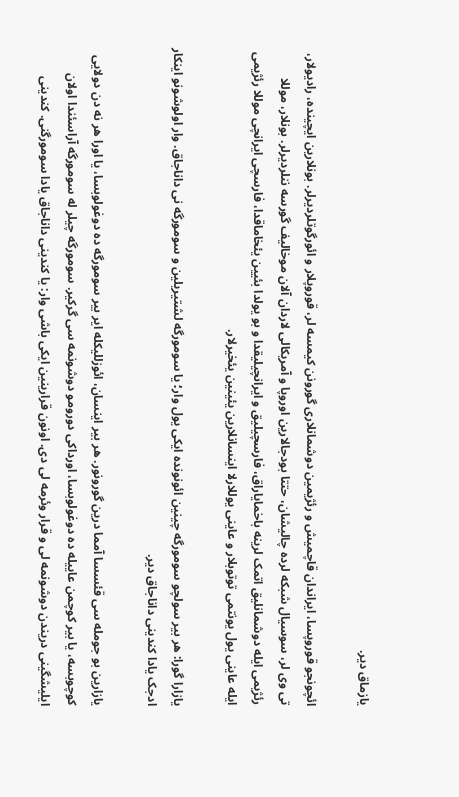یازماق دیر.

ائچونجو قوروپسا، ایراندان قاچمیش و رئژیمین دوشمانلاری گورونن کیمسه لر، قوروپلار و ائورگوتلردیرلر. بونلارین ایچینده، رادیولار، تی وی لر، سوسیال شبکه لرده چالیشان، حتتا بودجالارین اوروپا و آمریکالی لاردان آلان موخالیف گورسه ننلردیرلر. بونلار، موللا رئژیمی ایله دوشمانلیق اتمک لرینه باخمایاراق، فارسچیلیق و ایرانچیلیقدا و بو یولدا بئیین یئخاماقدا، فارسچی ایرانچی موللا رئژیمی ایله عاینی یول یونتمی توتوبلار و عاینی یوللارلا اینسانلارین یئینین یئخیرلار.

یازارا گورا: هر بیر سولچو سومورگه چینین ائونونده ایکی یول وار؛ یا سومورگه لشتیریلین و سومورگه نی داناجاق. وار اولوشونو اینکار ادجک یادا کندینی داناجاق دیر.

یازارین بو جومله سی قئسسا آمما درین گورونور. هر بیر اینسان، ائوزللیکله ایر بیر سومورگه ده دوغولوبسا، یا اورا هر نه دن دولایی کوچوبسه، یا بیر کوچمن عاییله ده دوغولوبسا، اورداکی دورومو دوشونمه سی گرکیر. سومورگه چیلر له سومورگه آراسئندا اولان ایلیشگینی دریندن دوشونمه لی و قرار وئرمه لی دی. اونون قرارینین ایکی باشی وار: یا کندینی داناجاق یادا سومورگنی. کندینی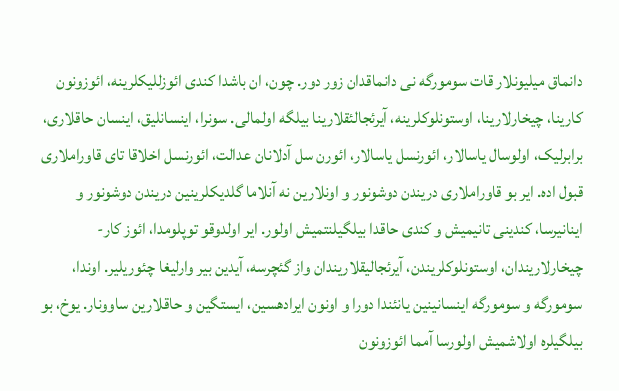دانماق میلیونلار قات سومورگه نی دانماقدان زور دور. چون، ان باشدا کندی ائوزللیکلرینه، ائوزونون کارینا، چیخارلارینا، اوستونلوکلرینه، آیرئجالئقلارینا بیلگه اولمالی. سونرا، اینسانلیق، اینسان حاقلاری، برابرلیک، اولوسال یاسالار، ائورنسل یاسالار، ائورن سل آدلانان عدالت، ائورنسل اخلاقا تای قاوراملاری قبول اده. ایر بو قاوراملاری دریندن دوشونور و اونلارین نه آنلاما گلدیکلرینین دریندن دوشونور و اینانیرسا، کندینی تانیمیش و کندی حاقدا بیلگیلنتمیش اولور. ایر اولدوقو توپلومدا، ائوز کار- چیخارلاریندان، اوستونلوکلریندن، آیرئجالیقلاریندان واز گئچرسه، آیدین بیر وارلیغا چئوریلیر. اوندا، سومورگه و سومورگه اینسانینین یانئندا دورا و اونون ایرادهسین، ایستگین و حاقلارین ساوونار. یوخ، بو بیلگیلره اولاشمیش اولورسا آمما ائوزونون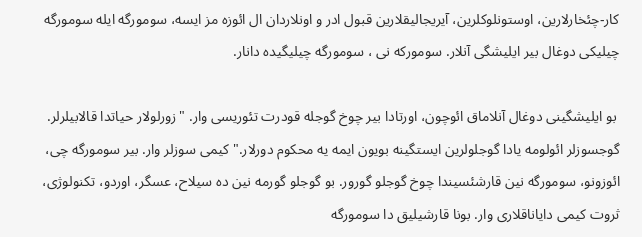کار-چئخارلارین، اوستونلوکلرین، آیریجالیقلارین قبول ادر و اونلاردان ال ائوزه مز ایسه، سومورگه ایله سومورگه چیلیکی دوغال بیر ایلیشگی آنلار. سومورکه نی ، سومورگه چیلیگیده دانار.

 بو ایلیشگینی دوغال آنلاماق ائوچون، اورتادا بیر چوخ گوجله قودرت تئوریسی وار. "زورلولار حیاتدا قالابیلرلر. گوجسوزلر ائولومه یادا گوجلولرین ایستگینه بویون ایمه یه محکوم دورلار." کیمی سوزلر وار. بیر سومورگه چی، ائوزونو، سومورگه نین قارشئسیندا چوخ گوجلو گورور. بو گوجلو گورمه نین ده سیلاح، عسگر، اوردو، تکنولوژی، ثروت کیمی دایاناقلاری وار. بونا قارشیلیق دا سومورگه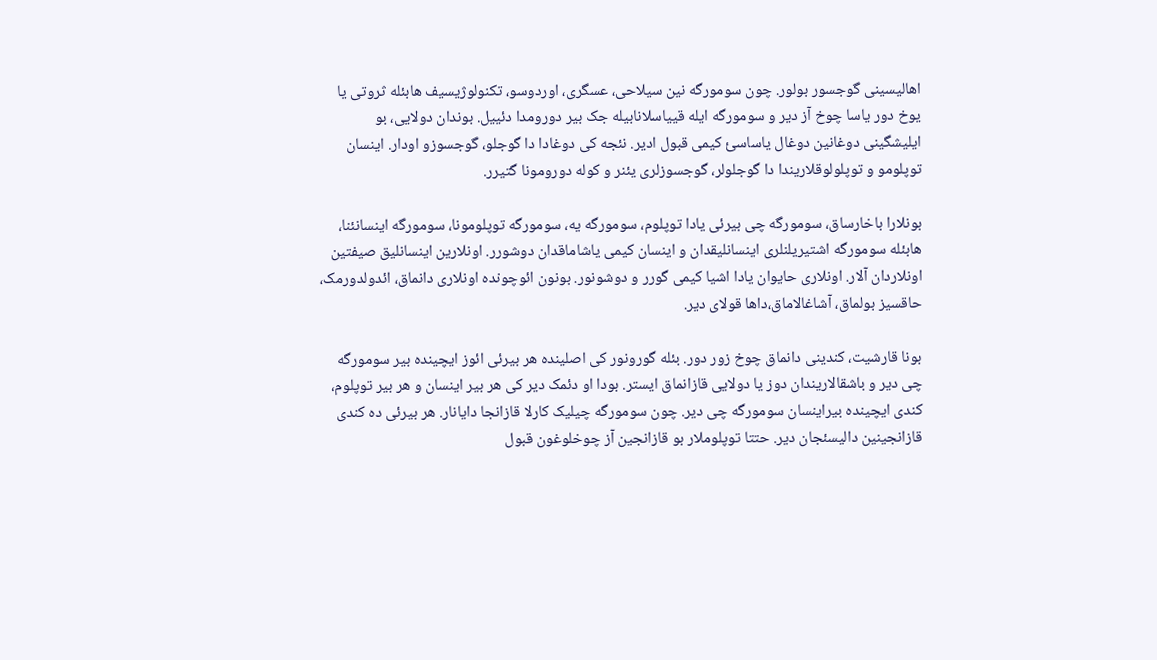اهالیسینی گوجسور بولور. چون سومورگه نین سیلاحی، عسگری، اوردوسو، تکنولوژیسیف هابئله ثروتی یا یوخ دور یاسا چوخ آز دیر و سومورگه ایله قییاسلانابیله جک بیر دورومدا دئییل. بوندان دولایی، بو ایلیشگینی دوغانین دوغال یاساسئ کیمی قبول ادیر. نئجه کی دوغادا دا گوجلو، گوجسوزو اودار. اینسان توپلومو و توپلولوقلاریندا دا گوجلولر، گوجسوزلری یئنر و کوله دورومونا گتیرر.

بونلارا باخارساق، سومورگه چی بیرئی یادا توپلوم، سومورگه یه، سومورگه توپلومونا، سومورگه اینسانئنا، هابئله سومورگه اشتیریلنلری اینسانلیقدان و اینسان کیمی یاشاماقدان دوشورر. اونلارین اینسانلیق صیفتین اونلاردان آلار. اونلاری حایوان یادا اشیا کیمی گورر و دوشونور. بونون ائوچونده اونلاری دانماق، ائدولدورمک، حاقسیز بولماق، آشاغالاماق،داها قولای دیر.

بونا قارشیت، کندینی دانماق چوخ زور دور. بئله گورونور کی اصلینده هر بیرئی ائوز ایچینده بیر سومورگه چی دیر و باشقالاریندان دوز یا دولایی قازانماق ایستر. بودا او دئمک دیر کی هر بیر اینسان و هر بیر توپلوم، کندی ایچینده بیراینسان سومورگه چی دیر. چون سومورگه چیلیک کارلا قازانجا دایانار. هر بیرئی ده کندی قازانجینین دالیسئجان دیر. حتتا توپلوملار بو قازانجین آز چوخلوغون قبول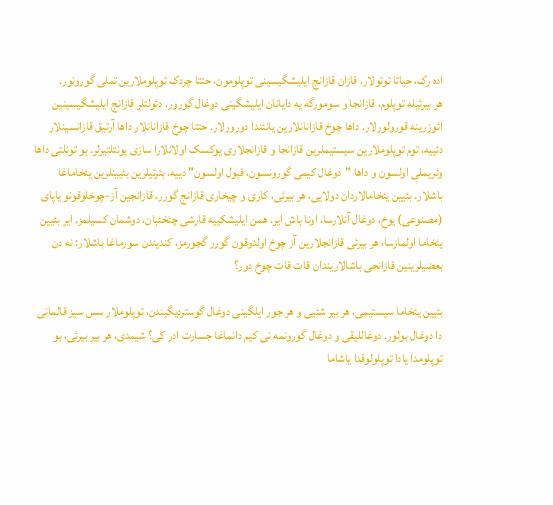اده رک، حیاتا توتولار. قازان قازانج ایلیشگیسینی توپلومون، حتتا چردک توپلوملارین تملی گورونور.
هر بیرئیله توپلوم، قازانجا و سومورگه یه دایانان ایلیشگینی دوغال گورور. دئولتلر قازانج ایلیشگیسینین ائوزرینه قورولورلار. داها چوخ قازانانلارین یانئندا دورورلار. حتتا چوخ قازانانلار داها آرتیق قازانسینلار دئییه، توم توپلوملارین سیستیملرین قازانجا و قازانجلاری یوکسک اولانلارا سازی یونتلتیرلر. بو تونلتی داها وئریملی اولسون و داها "دوغال کیمی گورونسون، قبول اولسون" دییه، بئرئیلرین بئیینلرین یئخاماغا باشلار. بئیین یئخامالاردان دولایی، هر بیرئی، کاری و چیخاری قازانج گورر. قازانجین آز-چوخلوقونو یاپای (مصنوعی) یوخ، دوغال آنلارسا، اونا باش ایر. همن ایلیشکییه قارشی چئخئبان، دوشمان کسیلمز. ایر بئیین یئخاما اولمازسا، هر بیرئی قازانجلارین آز چوخ اولدوقون گورر گجورمز، کندیندن سورماغا باشلار: نه دن بعضیلرینین قازانجی باشالاریندان قات قات چوخ دور؟

بئیین یئخاما سیستیمی، هر بیر شئیی و هر جور ایلگینی دوغال گوستردیگیندن، توپلوملار سس سیز قالمانی دا دوغال بولور. دوغاللیقی و دوغال گورونمه نی کیم دانماغا جسارت ادر کی؟ شیمدی، هر بیر بیرئی، بو توپلومدا یادا توپلولوقدا یاشاما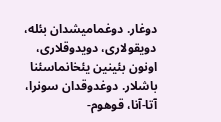دوغار. دوغمامیشدان بئله، دویقولاری، دویدوقلاری، اونون بئینین یئخانماسئنا باشلار. دوغدوقدان سونرا، آتا-آنا، قوهوم-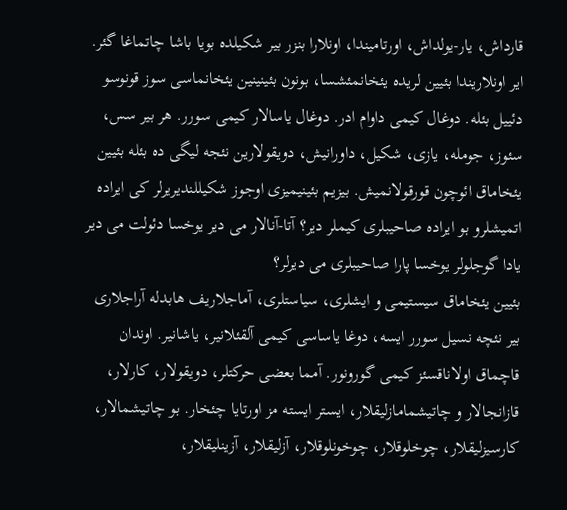قارداش، یار-یولداش، اورتامیندا، اونلارا بنزر بیر شکیلده بویا باشا چاتماغا گئر. ایر اونلاریندا بئیین لریده یئخانمئشسا، بونون بئینینین یئخانماسی سوز قونوسو دئییل بئله. دوغال کیمی داوام ادر. دوغال یاسالار کیمی سورر. هر بیر سس، سئوز، جومله، یازی، شکیل، داورانیش، دویقولارین نئجه لیگی ده بئله بئیین یئخاماق ائوچون قورقولانمیش. بیزیم بئینیمیزی اوجوز شکیللندیریرلر کی ایراده اتمیشلرو بو ایراده صاحیبلری کیملر دیر؟ آتا-آنالار می دیر یوخسا دئولت می دیر یادا گوجلولر یوخسا پارا صاحیبلری می دیرلر؟
بئیین یئخاماق سیستیمی و ایشلری، سیاستلری، آماجلاریف هابدله آراجلاری بیر نئچه نسیل سورر ایسه، دوغا یاساسی کیمی آلقئلانیر، یاشانیر. اوندان قاچماق اولاناقسئز کیمی گورونور. آمما بعضی حرکتلر، دویقولار، کارلار، قازانجالار و چاتیشمامازلیقلار، ایستر ایسته مز اورتایا چئخار. بو چاتیشمالار، کارسیزلیقلار، چوخلوقلار، چوخونلوقلار، آزلیقلار، آزینلیقلار،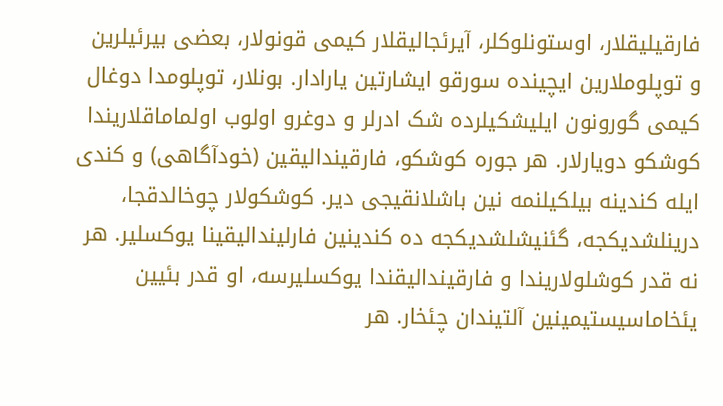فارقیلیقلار، اوستونلوکلر، آیرئجالیقلار کیمی قونولار، بعضی بیرئیلرین و توپلوملارین ایچینده سورقو ایشارتین یارادار. بونلار، توپلومدا دوغال کیمی گورونون ایلیشکیلرده شک ادرلر و دوغرو اولوب اولماماقلاریندا کوشکو دویارلار. هر جوره کوشکو، فارقیندالیقین (خودآگاهی) و کندی ایله کندینه بیلکیلنمه نین باشلانقیجی دیر. کوشکولار چوخالدقجا، درینلشدیکجه، گئنیشلشدیکجه ده کندینین فارلیندالیقینا یوکسلیر. هر نه قدر کوشلولاریندا و فارقیندالیقندا یوکسلیرسه، او قدر بئیین یئخاماسیستیمینین آلتیندان چئخار. هر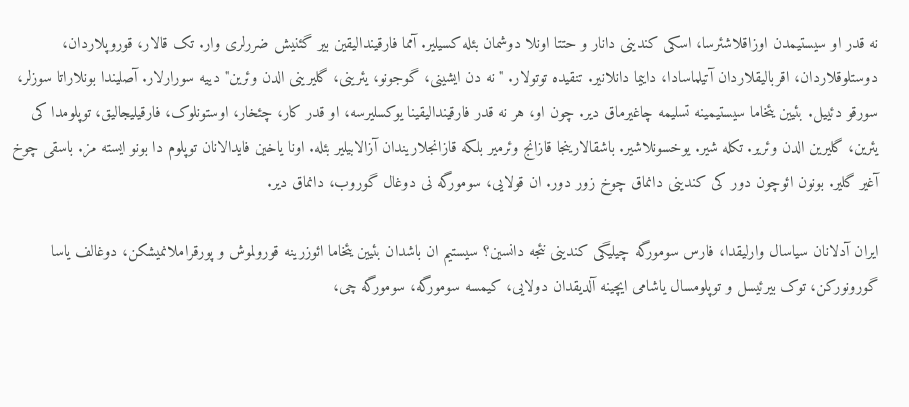نه قدر او سیستیمدن اوزاقلاشئرسا، اسکی کندینی دانار و حتتا اونلا دوشمان بئله کسیلیر. آمما فارقیندالیقین بیر گئنیش ضررلری وار. تک قالار، قوروپلاردان، دوستلوقلاردان، اقربالیقلاردان آتیلماسادا، داییما دانلانیر. تنقیده توتولار. "نه دن ایشینی، گوجونو، یئرینی، گلیرینی الدن وئرین" دییه سورارلار. آصلیندا بونلاراتا سوزلر، سورقو دئییل. بئیین یئخاما سیستیمینه تسلیمه چاغیرماق دیر. چون او، هر نه قدر فارقیندالیقینا یوکسلیرسه، او قدر کار، چئخار، اوستونلوک، فارقیلیجالیق، توپلومدا کی یئرین، گلیرین الدن وئریر. تکله شیر. یوخسونلاشیر. باشقالارینجا قازانج وئرمیر بلکه قازانجلاریندان آزالابیلیر بئله. اونا یاخین فایدالانان توپلوم دا بونو ایسته مز. باسقی چوخ آغیر گلیر. بونون ائوچون دور کی کندینی دانماق چوخ زور دور. ان قولایی، سومورگه نی دوغال گوروب، دانماق دیر.

ایران آدلانان سیاسال وارلیقدا، فارس سومورگه چیلیگی کندینی نئجه دانسین؟ سیستیم ان باشدان بئیین یئخاما ائوزرینه قورولموش و پورقراملانمیشکن، دوغالف یاسا گورونورکن، توک بیرئیسل و توپلومسال یاشامی ایچینه آلدیقدان دولایی، کیمسه سومورگه، سومورگه چی،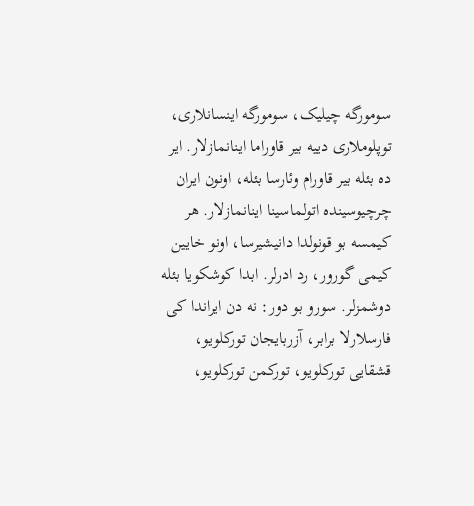سومورگه چیلیک، سومورگه اینسانلاری، توپلوملاری دییه بیر قاوراما اینانمازلار. ایر ده بئله بیر قاورام وئارسا بئله، اونون ایران چرچیوسینده اتولماسینا اینانمازلار. هر کیمسه بو قونولدا دانیشیرسا، اونو خایین کیمی گورور، رد ادرلر. ابدا کوشکویا بئله دوشمزلر. سورو بو دور: نه دن ایراندا کی فارسلارلا برابر، آزربایجان تورکلویو، قشقایی تورکلویو، تورکمن تورکلویو،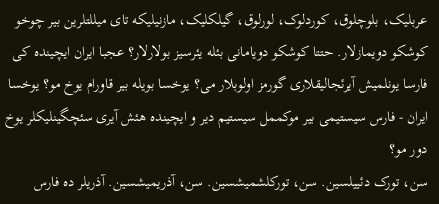عربلیک، بلوچلوق، کوردلوک، لورلوق، گیلکلیک، مازنیلیکه تای میللتلرین بیر چوخو کوشکو دویمازلار. حتتا کوشکو دویامانی بئله یئرسیز بولارلار؟ عجبا ایران ایچینده کی فارسا یونلمیش آیرئجالیقلاری گورمز اولوبلار می؟ یوخسا بویله بیر قاورام یوخ مو؟ یوخسا ایران - فارس سیستیمی بیر موکممل سیستیم دیر و ایچینده هئش آیری سئچگینلیکلر یوخ دور مو؟
سن، تورک دئییلسین. سن، تورکلشمیشسین. سن، آذریمیشسین. آذریلر ده فارس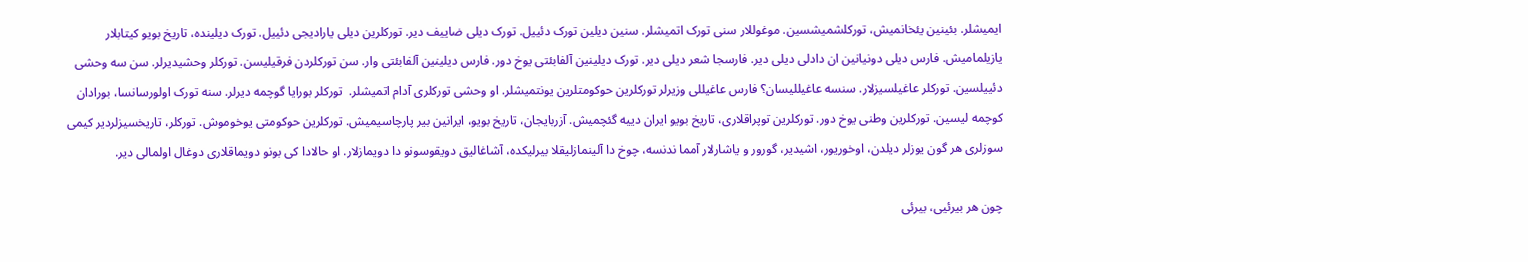ایمیشلر. بئینین یئخانمیش، تورکلشمیشسین. موغوللار سنی تورک اتمیشلر. سنین دیلین تورک دئییل. تورک دیلی ضاییف دیر. تورکلرین دیلی یارادیجی دئییل. تورک دیلینده، تاریخ بویو کیتابلار یازیلمامیش. فارس دیلی دونیانین ان دادلی دیلی دیر. فارسجا شعر دیلی دیر. تورک دیلینین آلفابئتی یوخ دور. فارس دیلینین آلفابئتی وار. سن تورکلردن فرقیلیسن. تورکلر وحشیدیرلر. سن سه وحشی دئییلسین. تورکلر عاغیلسیزلار. سنسه عاغیللیسان؟ فارس عاغیللی وزیرلر تورکلرین حوکومتلرین یونتمیشلر. او وحشی تورکلری آدام اتمیشلر.  تورکلر بورایا گوچمه دیرلر. سنه تورک اولورسانسا، بورادان کوچمه لیسین. تورکلرین وطنی یوخ دور. تورکلرین توپراقلاری، تاریخ بویو ایران دییه گئچمیش. آزربایجان، تاریخ بویو، ایرانین بیر پارچاسیمیش. تورکلرین حوکومتی یوخوموش. تورکلر، تاریخسیزلردیر کیمی سوزلری هر گون یوزلر دیلدن، اوخوریور، اشیدیر، گورور و یاشارلار آمما ندنسه، چوخ دا آلینمازلیقلا بیرلیکده، آشاغالیق دویقوسونو دا دویمازلار. او حالادا کی بونو دویماقلاری دوغال اولمالی دیر.

چون هر بیرئیی، بیرئی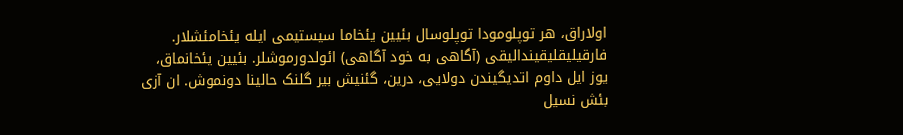اولاراق، هر توپلومودا توپلوسال بئیین یئخاما سیستیمی ایله یئخامئشلار. فارقیلیقلیقیندالیقی (آگاهی به خود آگاهی) ائولدورموشلر. بئیین یئخانماق، یوز ایل داوم اتدیگیندن دولایی، درین، گئنیش بیر گلنک حالینا دونموش. ان آزی بئش نسیل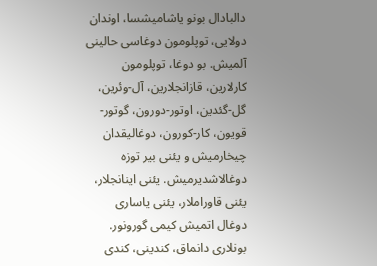دالبادال بونو یاشامیشسا، اوندان دولایی، توپلومون دوغاسی حالینی آلمیش. بو دوغا، توپلومون کارلارین، قازانجلارین، آل-وئرین، گل-گئدین، اوتور-دورون، گوتور-قویون، کار-کورون، دوغالیقدان چیخارمیش و یئنی بیر توزه دوغالاشدیرمیش. یئنی اینانجلار، یئنی قاوراملار، یئنی یاساری دوغال اتمیش کیمی گورونور. بونلاری دانماق، کندینی، کندی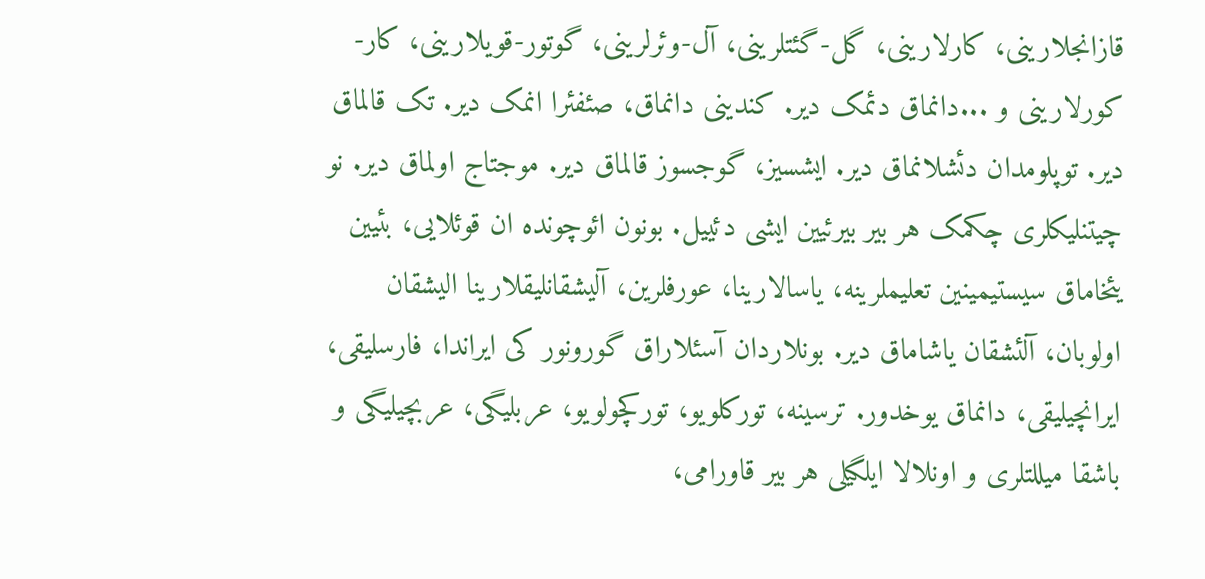قازانجلارینی، کارلارینی، گل-گئتلرینی، آل-وئرلرینی، گوتور-قویلارینی، کار-کورلارینی و ...دانماق دئمک دیر. کندینی دانماق، صئفئرا انمک دیر. تک قالماق دیر. توپلومدان دئشلانماق دیر. ایشسیز، گوجسوز قالماق دیر. موجتاج اولماق دیر. نو چیتنلیکلری چکمک هر بیر بیرئیین ایشی دئییل. بونون ائوچونده ان قوئلایی، بئیین یئخاماق سیستیمینین تعلیملرینه، یاسالارینا، عورفلرین، آلیشقانلیقلارینا الیشقان اولوبان، آلئشقان یاشاماق دیر. بونلاردان آسئلاراق گورونور کی ایراندا، فارسلیقی، ایرانچیلیقی، دانماق یوخدور. ترسینه، تورکلویو، تورکچولویو، عربلیگی، عربچیلیگی و باشقا میللتلری و اونلالا ایلگیلی هر بیر قاورامی،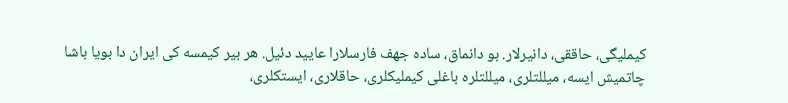کیملیگی، حاققی، دانیرلار. بو دانماق، ساده جهف فارسلارا عایید دئیل. هر بیر کیمسه کی ایران دا بویا باشا چاتمیش ایسه، میللتلری، میللتلره باغلی کیملیکلری، حاقلاری، ایستکلری،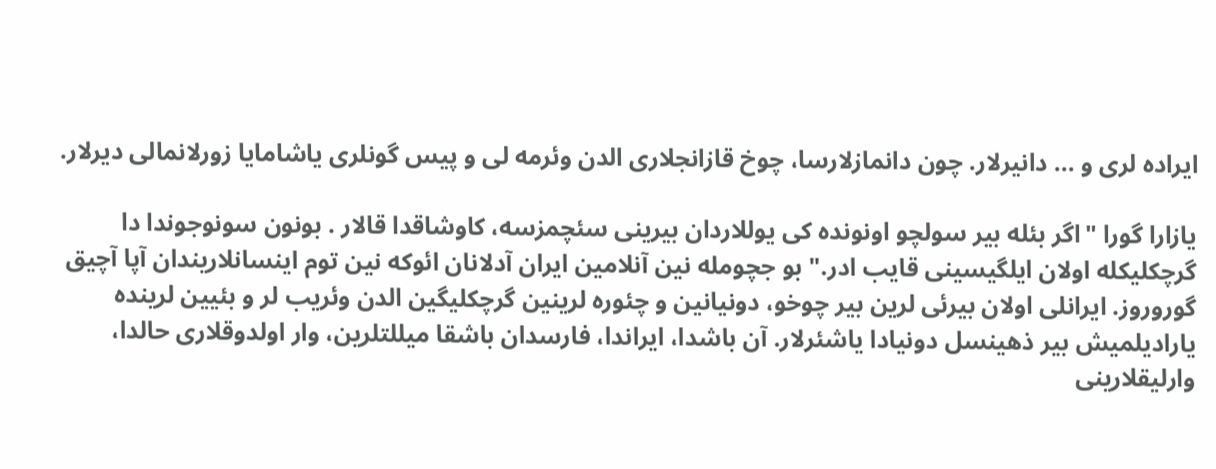ایراده لری و ... دانیرلار. چون دانمازلارسا، چوخ قازانجلاری الدن وئرمه لی و پیس گونلری یاشامایا زورلانمالی دیرلار.

یازارا گورا "اگر بئله بیر سولچو اونونده کی یوللاردان بیرینی سئچمزسه، کاوشاقدا قالار . بونون سونوجوندا دا گرچکلیکله اولان ایلگیسینی قایب ادر." بو جچومله نین آنلامین ایران آدلانان ائوکه نین توم اینسانلاریندان آپا آچیق گوروروز. ایرانلی اولان بیرئی لرین بیر چوخو، دونیانین و چئوره لرینین گرچکلیگین الدن وئریب لر و بئیین لرینده یارادیلمیش بیر ذهینسل دونیادا یاشئرلار. آن باشدا، ایراندا، فارسدان باشقا میللتلرین، وار اولدوقلاری حالدا، وارلیقلارینی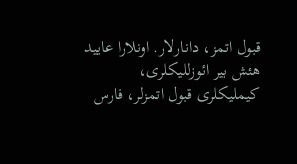قبول اتمز، دانارلار. اونلارا عایید هئش بیر ائوزللیکلری، کیملیکلری قبول اتمزلر، فارس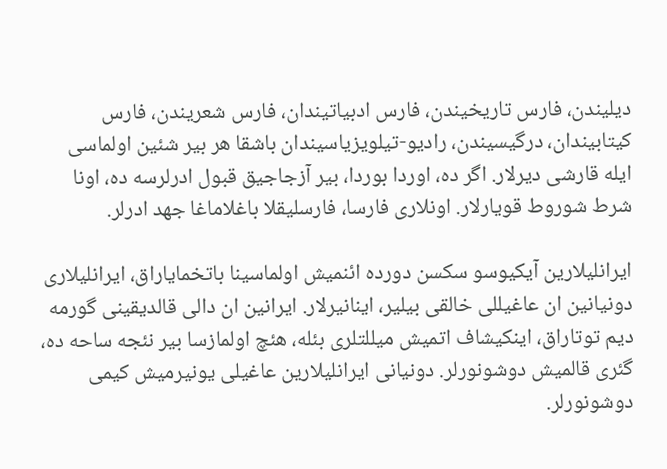دیلیندن، فارس تاریخیندن، فارس ادبیاتیندان، فارس شعریندن، فارس کیتابیندان، درگیسیندن، رادیو-تیلویزیاسیندان باشقا هر بیر شئین اولماسی ایله قارشی دیرلار. اگر ده، اوردا بوردا، بیر آزجاجیق قبول ادرلرسه ده، اونا شرط شوروط قویارلار. اونلاری فارسا، فارسلیقلا باغلاماغا جهد ادرلر.

ایرانلیلارین آیکیوسو سکسن دورده ائنمیش اولماسینا باتخمایاراق، ایرانلیلاری دونیانین ان عاغیللی خالقی بیلیر، اینانیرلار. ایرانین ان دالی قالدیقینی گورمه دیم توتاراق، اینکیشاف اتمیش میللتلری بئله، هئچ اولمازسا بیر نئجه ساحه ده، گئری قالمیش دوشونورلر. دونیانی ایرانلیلارین عاغیلی یونیرمیش کیمی دوشونورلر.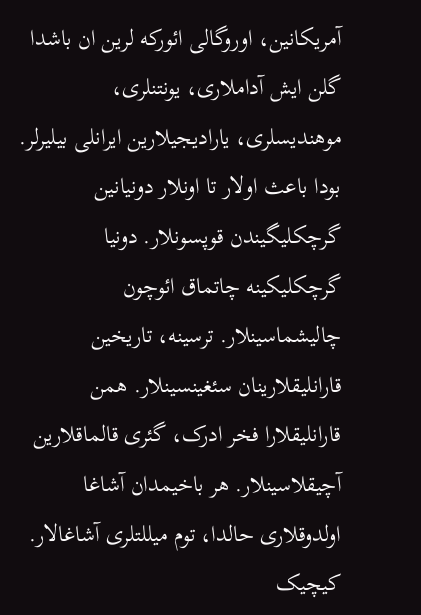آمریکانین، اوروگالی ائورکه لرین ان باشدا گلن ایش آداملاری، یونتنلری، موهندیسلری، یارادیجیلارین ایرانلی بیلیرلر. بودا باعث اولار تا اونلار دونیانین گرچکلیگیندن قوپسونلار. دونیا گرچکلیکینه چاتماق ائوچون چالیشماسینلار. ترسینه، تاریخین قارانلیقلارینان سئغینسینلار. همن قارانلیقلارا فخر ادرک، گئری قالماقلارین آچیقلاسینلار. هر باخیمدان آشاغا اولدوقلاری حالدا، توم میللتلری آشاغالار. کیچیک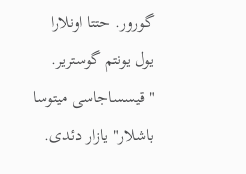گورور. حتتا اونلارا یول یونتم گوستریر. "قیسساجاسی میتوسا باشلار" یازار دئدی.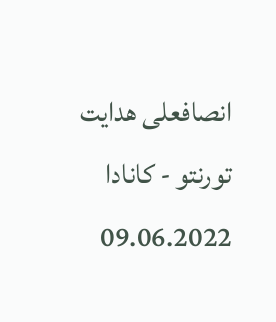انصافعلی هدایت
تورنتو - کانادا
09.06.2022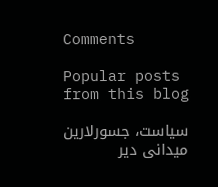Comments

Popular posts from this blog

سیاست، جسورلارین میدانی دیر